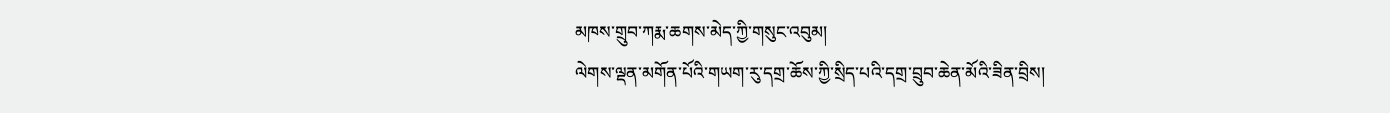མཁས་གྲུབ་ཀརྨ་ཆགས་མེད་ཀྱི་གསུང་འབུམ།
ལེགས་ལྡན་མགོན་པོའི་གཡག་རུ་དགྲ་ཆོས་ཀྱི་སྲིད་པའི་དགྲ་བྲུབ་ཆེན་མོའི་ཟིན་བྲིས།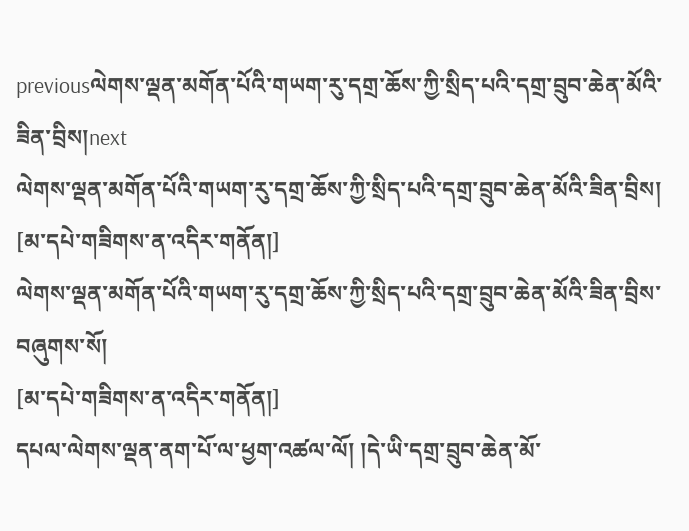previousལེགས་ལྡན་མགོན་པོའི་གཡག་རུ་དགྲ་ཆོས་ཀྱི་སྲིད་པའི་དགྲ་བྲུབ་ཆེན་མོའི་ཟིན་བྲིས།next
ལེགས་ལྡན་མགོན་པོའི་གཡག་རུ་དགྲ་ཆོས་ཀྱི་སྲིད་པའི་དགྲ་བྲུབ་ཆེན་མོའི་ཟིན་བྲིས།
[མ་དཔེ་གཟིགས་ན་འདིར་གནོན།]
ལེགས་ལྡན་མགོན་པོའི་གཡག་རུ་དགྲ་ཆོས་ཀྱི་སྲིད་པའི་དགྲ་བྲུབ་ཆེན་མོའི་ཟིན་བྲིས་བཞུགས་སོ།
[མ་དཔེ་གཟིགས་ན་འདིར་གནོན།]
དཔལ་ལེགས་ལྡན་ནག་པོ་ལ་ཕྱག་འཚལ་ལོ། །དེ་ཡི་དགྲ་བྲུབ་ཆེན་མོ་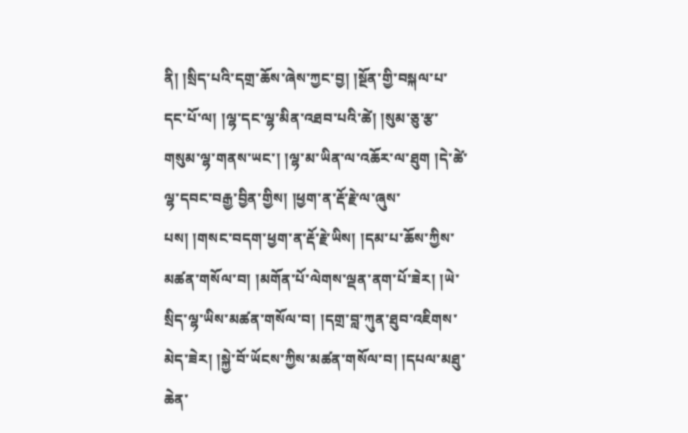ནི། །སྲིད་པའི་དགྲ་ཆོས་ཞེས་ཀྱང་བྱ། །སྔོན་གྱི་བསྐལ་པ་དང་པོ་ལ། །ལྷ་དང་ལྷ་མིན་འཐབ་པའི་ཚེ། །སུམ་ཅུ་རྩ་གསུམ་ལྷ་གནས་ཡང་། །ལྷ་མ་ཡིན་ལ་འཆོར་ལ་ཐུག །དེ་ཚེ་ལྷ་དབང་བརྒྱ་བྱིན་གྱིས། །ཕྱག་ན་རྡོ་རྗེ་ལ་ཞུས་པས། །གསང་བདག་ཕྱག་ན་རྡོ་རྗེ་ཡིས། །དམ་པ་ཆོས་ཀྱིས་མཚན་གསོལ་བ། །མགོན་པོ་ལེགས་ལྡན་ནག་པོ་ཟེར། །ཡེ་སྲིད་ལྷ་ཡིས་མཚན་གསོལ་བ། །དགྲ་བླ་ཀུན་ཐུབ་འཇིགས་མེད་ཟེར། །སྐྱེ་བོ་ཡོངས་ཀྱིས་མཚན་གསོལ་བ། །དཔལ་མཐུ་ཆེན་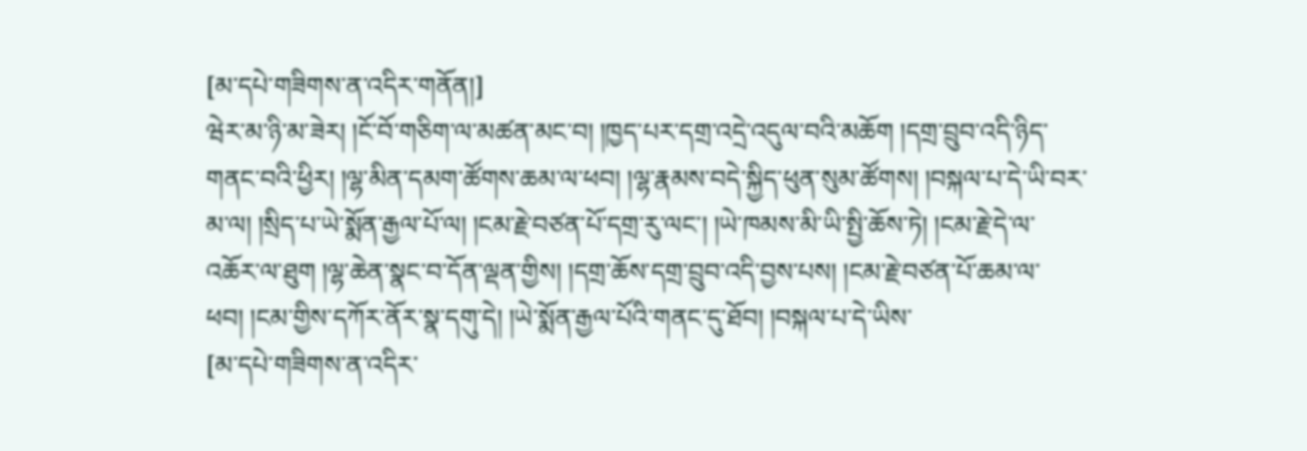[མ་དཔེ་གཟིགས་ན་འདིར་གནོན།]
ཝེར་མ་ཉི་མ་ཟེར། །ངོ་བོ་གཅིག་ལ་མཚན་མང་བ། །ཁྱད་པར་དགྲ་འདྲེ་འདུལ་བའི་མཆོག །དགྲ་བྲུབ་འདི་ཉིད་གནང་བའི་ཕྱིར། །ལྷ་མིན་དམག་ཚོགས་ཆམ་ལ་ཕབ། །ལྷ་རྣམས་བདེ་སྐྱིད་ཕུན་སུམ་ཚོགས། །བསྐལ་པ་དེ་ཡི་བར་མ་ལ། །སྲིད་པ་ཡེ་སྨོན་རྒྱལ་པོ་ལ། །ངམ་རྗེ་བཙན་པོ་དགྲ་རུ་ལང་། །ཡེ་ཁམས་མི་ཡི་སྤྱི་ཆོས་ཏེ། །ངམ་རྗེ་དེ་ལ་འཆོར་ལ་ཐུག །ལྷ་ཆེན་སྣང་བ་དོན་ལྡན་གྱིས། །དགྲ་ཆོས་དགྲ་བྲུབ་འདི་བྱས་པས། །ངམ་རྗེ་བཙན་པོ་ཆམ་ལ་ཕབ། །ངམ་གྱིས་དཀོར་ནོར་སྣ་དགུ་དེ། །ཡེ་སྨོན་རྒྱལ་པོའི་གནང་དུ་ཐོབ། །བསྐལ་པ་དེ་ཡིས་
[མ་དཔེ་གཟིགས་ན་འདིར་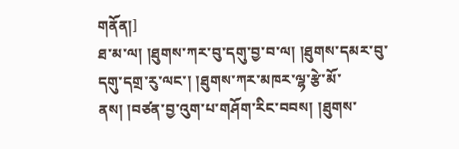གནོན།]
ཐ་མ་ལ། །ཐུགས་ཀར་བུ་དགུ་བྱ་བ་ལ། །ཐུགས་དམར་བུ་དགུ་དགྲ་རུ་ལང་། །ཐུགས་ཀར་མཁར་ལྷ་རྩེ་མོ་ནས། །བཙན་བྱ་འུག་པ་གཤོག་རིང་བབས། །ཐུགས་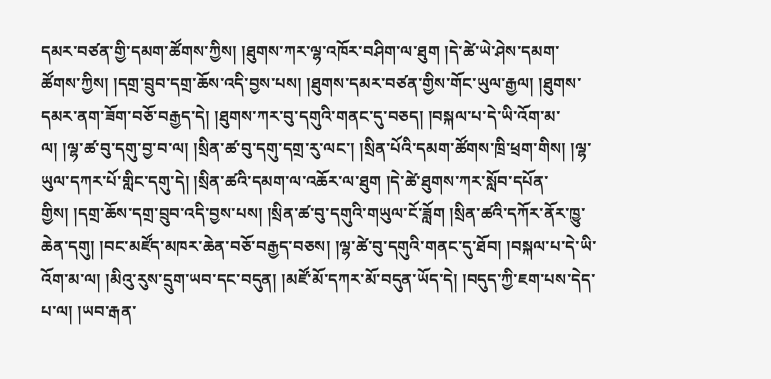དམར་བཙན་གྱི་དམག་ཚོགས་ཀྱིས། །ཐུགས་ཀར་ལྷ་འཁོར་བཤིག་ལ་ཐུག །དེ་ཚེ་ཡེ་ཤེས་དམག་ཚོགས་ཀྱིས། །དགྲ་བྲུབ་དགྲ་ཆོས་འདི་བྱས་པས། །ཐུགས་དམར་བཙན་གྱིས་གོང་ཡུལ་རྒྱལ། །ཐུགས་དམར་ནག་ཟོག་བཅོ་བརྒྱད་དེ། །ཐུགས་ཀར་བུ་དགུའི་གནང་དུ་བཅད། །བསྐལ་པ་དེ་ཡི་འོག་མ་ལ། །ལྷ་ཚ་བུ་དགུ་བྱ་བ་ལ། །སྲིན་ཚ་བུ་དགུ་དགྲ་རུ་ལང་། །སྲིན་པོའི་དམག་ཚོགས་ཁྲི་ཕྲག་གིས། །ལྷ་ཡུལ་དཀར་པོ་གླིང་དགུ་དེ། །སྲིན་ཚའི་དམག་ལ་འཆོར་ལ་ཐུག །དེ་ཚེ་ཐུགས་ཀར་སློབ་དཔོན་གྱིས། །དགྲ་ཆོས་དགྲ་བྲུབ་འདི་བྱས་པས། །སྲིན་ཚ་བུ་དགུའི་གཡུལ་ངོ་ཟློག །སྲིན་ཚའི་དཀོར་ནོར་ཁྱུ་ཆེན་དགུ། །བང་མཛོད་མཁར་ཆེན་བཅོ་བརྒྱད་བཅས། །ལྷ་ཚེ་བུ་དགུའི་གནང་དུ་ཐོབ། །བསྐལ་པ་དེ་ཡི་འོག་མ་ལ། །མིའུ་རུས་དྲུག་ཡབ་དང་བདུན། །མཛོ་མོ་དཀར་མོ་བདུན་ཡོད་དེ། །བདུད་ཀྱི་ཇག་པས་དེད་པ་ལ། །ཡབ་རྒན་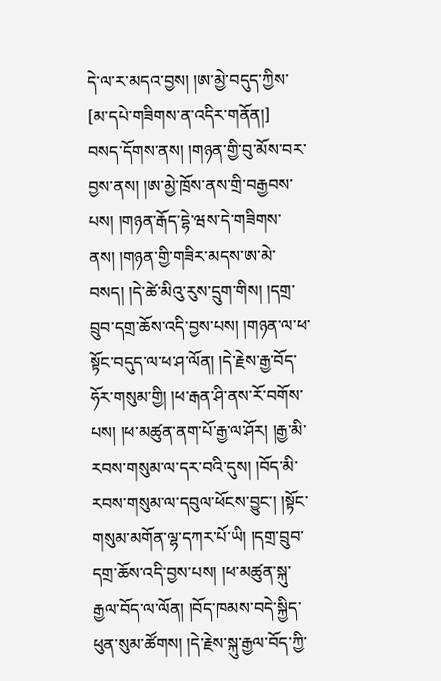དེ་ལ་ར་མདའ་བྱས། །ཨ་མྱེ་བདུད་ཀྱིས་
[མ་དཔེ་གཟིགས་ན་འདིར་གནོན།]
བསད་དོགས་ནས། །གཉན་གྱི་བུ་མོས་བར་བྱས་ནས། །ཨ་མྱེ་ཁྲོས་ནས་གྲི་བརྒྱབས་པས། །གཉན་རྒོད་དྷེ་ཝས་དེ་གཟིགས་ནས། །གཉན་གྱི་གཟིར་མདས་ཨ་མེ་བསད། །དེ་ཚེ་མིའུ་རུས་དྲུག་གིས། །དགྲ་བྲུབ་དགྲ་ཆོས་འདི་བྱས་པས། །གཉན་ལ་ཕ་སྟོང་བདུད་ལ་ཕ་ཤ་ལོན། །དེ་རྗེས་རྒྱ་བོད་ཧོར་གསུམ་གྱི། །ཕ་རྒན་ཤི་ནས་རོ་བགོས་པས། །ཕ་མཚུན་ནག་པོ་རྒྱ་ལ་ཤོར། །རྒྱ་མི་རབས་གསུམ་ལ་དར་བའི་དུས། །བོད་མི་རབས་གསུམ་ལ་དབུལ་ཕོངས་བྱུང་། །སྟོང་གསུམ་མགོན་ལྷ་དཀར་པོ་ཡི། །དགྲ་བྲུབ་དགྲ་ཆོས་འདི་བྱས་པས། །ཕ་མཚུན་སྐུ་རྒྱལ་བོད་ལ་ལོན། །བོད་ཁམས་བདེ་སྐྱིད་ཕུན་སུམ་ཚོགས། །དེ་རྗེས་སྐུ་རྒྱལ་བོད་ཀྱི་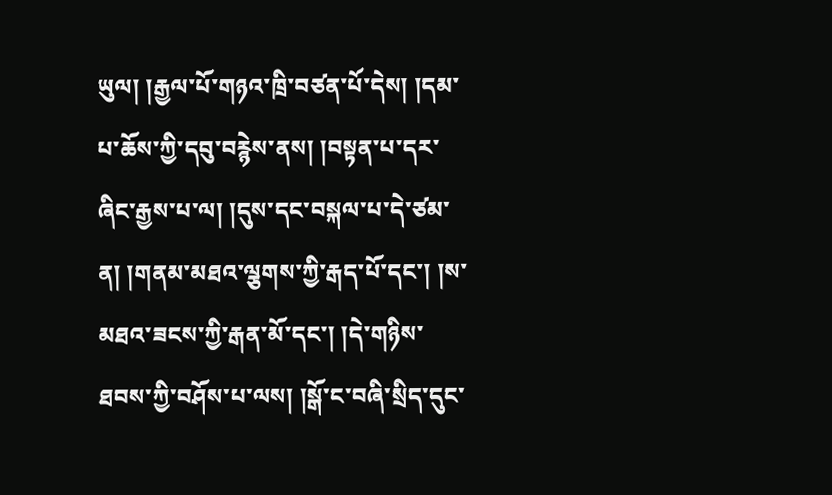ཡུལ། །རྒྱལ་པོ་གཉའ་ཁྲི་བཙན་པོ་དེས། །དམ་པ་ཆོས་ཀྱི་དབུ་བརྙེས་ནས། །བསྟན་པ་དར་ཞིང་རྒྱས་པ་ལ། །དུས་དང་བསྐལ་པ་དེ་ཙམ་ན། །གནམ་མཐའ་ལྕགས་ཀྱི་རྒད་པོ་དང་། །ས་མཐའ་ཟངས་ཀྱི་རྒན་མོ་དང་། །དེ་གཉིས་ཐབས་ཀྱི་བཤོས་པ་ལས། །སྒོ་ང་བཞི་སྲིད་དུང་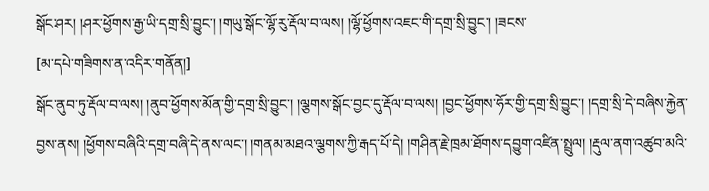སྒོང་ཤར། །ཤར་ཕྱོགས་རྒྱ་ཡི་དགྲ་སྲི་བྱུང་། །གཡུ་སྒོང་ལྷོ་རུ་རྡོལ་བ་ལས། །ལྷོ་ཕྱོགས་འཇང་གི་དགྲ་སྲི་བྱུང་། །ཟངས་
[མ་དཔེ་གཟིགས་ན་འདིར་གནོན།]
སྒོང་ནུབ་ཏུ་རྡོལ་བ་ལས། །ནུབ་ཕྱོགས་མོན་གྱི་དགྲ་སྲི་བྱུང་། །ལྕགས་སྒོང་བྱང་དུ་རྡོལ་བ་ལས། །བྱང་ཕྱོགས་ཧོར་གྱི་དགྲ་སྲི་བྱུང་། །དགྲ་སྲི་དེ་བཞིས་རྐྱེན་བྱས་ནས། །ཕྱོགས་བཞིའི་དགྲ་བཞི་དེ་ནས་ལང་། །གནམ་མཐའ་ལྕགས་ཀྱི་རྒད་པོ་དེ། །གཤིན་རྗེ་ཁྲམ་ཐོགས་དབྱུག་འཛིན་སྤྲུལ། །རྡུལ་ནག་འཚུབ་མའི་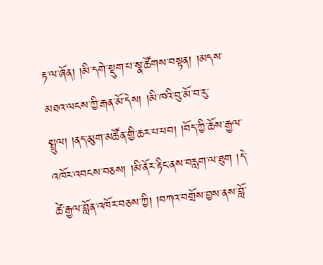རྟ་ལ་ཞོན། །མི་དགེ་སྡུག་པ་སྣ་ཚོགས་བསྟན། །མདས་མཐའ་ལངས་ཀྱི་རྒན་མོ་དེས། །མི་ཁའི་བུ་མོ་བ་རུ་སྤྲུལ། །ནད་མུག་མཚོན་གྱི་ཆར་པ་ཕབ། །བོད་ཀྱི་ཆོས་རྒྱལ་འཁོར་འབངས་བཅས། །མི་ནོར་རྟིང་ནས་བརླག་ལ་ཐུག །དེ་ཚེ་རྒྱལ་བློན་འཁོར་བཅས་ཀྱི། །བཀའ་བགྲོས་བྱས་ནས་བློ་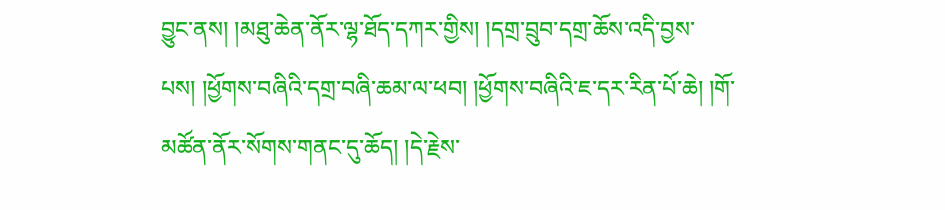བྱུང་ནས། །མཐུ་ཆེན་ནོར་ལྷ་ཐོད་དཀར་གྱིས། །དགྲ་བྲུབ་དགྲ་ཆོས་འདི་བྱས་པས། །ཕྱོགས་བཞིའི་དགྲ་བཞི་ཆམ་ལ་ཕབ། །ཕྱོགས་བཞིའི་ཇ་དར་རིན་པོ་ཆེ། །གོ་མཚོན་ནོར་སོགས་གནང་དུ་ཆོད། །དེ་རྗེས་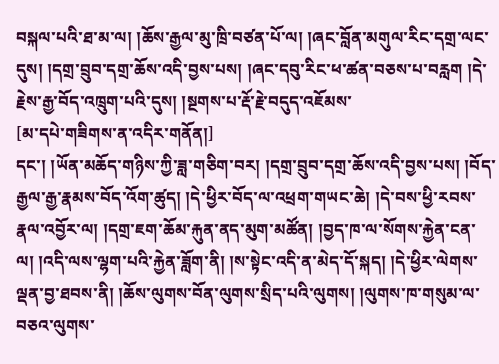བསྐལ་པའི་ཐ་མ་ལ། །ཆོས་རྒྱལ་མུ་ཁྲི་བཙན་པོ་ལ། །ཞང་བློན་མགུལ་རིང་དགྲ་ལང་དུས། །དགྲ་བྲུབ་དགྲ་ཆོས་འདི་བྱས་པས། །ཞང་དབུ་རིང་ཕ་ཚན་བཅས་པ་བརླག །དེ་རྗེས་རྒྱ་བོད་འཁྲུག་པའི་དུས། །སྔགས་པ་རྡོ་རྗེ་བདུད་འཇོམས་
[མ་དཔེ་གཟིགས་ན་འདིར་གནོན།]
དང་། །ཡོན་མཆོད་གཉིས་ཀྱི་ཟླ་གཅིག་བར། །དགྲ་བྲུབ་དགྲ་ཆོས་འདི་བྱས་པས། །བོད་རྒྱལ་རྒྱ་རྣམས་བོད་འོག་ཚུད། །དེ་ཕྱིར་བོད་ལ་འཕྲག་གཡང་ཆེ། །དེ་བས་ཕྱི་རབས་རྣལ་འབྱོར་ལ། །དགྲ་ཇག་ཆོམ་རྐུན་ནད་མུག་མཚོན། །བྱད་ཁ་ལ་སོགས་རྐྱེན་ངན་ལ། །འདི་ལས་ལྷག་པའི་རྐྱེན་ཟློག་ནི། །ས་སྟེང་འདི་ན་མེད་དོ་སྐད། །དེ་ཕྱིར་ལེགས་ལྡན་བྱ་ཐབས་ནི། །ཆོས་ལུགས་བོན་ལུགས་སྲིད་པའི་ལུགས། །ལུགས་ཁ་གསུམ་ལ་བཅའ་ལུགས་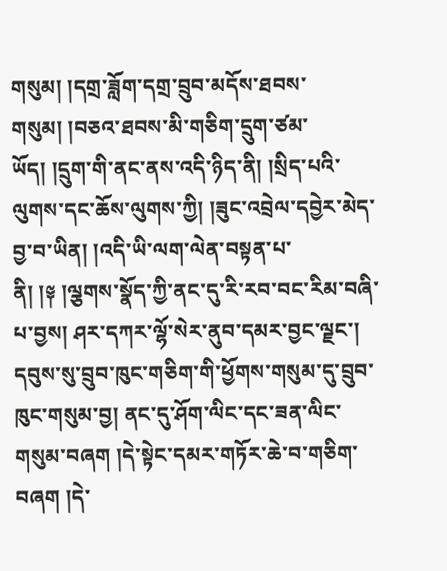གསུམ། །དགྲ་ཟློག་དགྲ་བྲུབ་མདོས་ཐབས་གསུམ། །བཅའ་ཐབས་མི་གཅིག་དྲུག་ཙམ་ཡོད། །དྲུག་གི་ནང་ནས་འདི་ཉིད་ནི། །སྲིད་པའི་ལུགས་དང་ཆོས་ལུགས་ཀྱི། །ཟུང་འབྲེལ་དབྱེར་མེད་བྱ་བ་ཡིན། །འདི་ཡི་ལག་ལེན་བསྟན་པ་ནི། །༈ །ལྕགས་སྣོད་ཀྱི་ནང་དུ་རི་རབ་བང་རིམ་བཞི་པ་བྱས། ཤར་དཀར་ལྷོ་སེར་ནུབ་དམར་བྱང་ལྗང་། དབུས་སུ་བྲུབ་ཁུང་གཅིག་གི་ཕྱོགས་གསུམ་དུ་བྲུབ་ཁུང་གསུམ་བྱ། ནང་དུ་ཤོག་ལིང་དང་ཟན་ལིང་གསུམ་བཞག །དེ་སྟེང་དམར་གཏོར་ཆེ་བ་གཅིག་བཞག །དེ་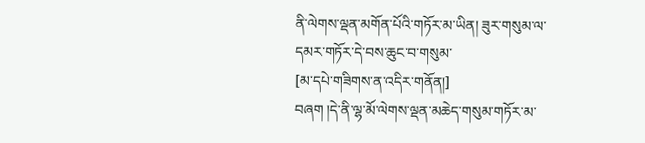ནི་ལེགས་ལྡན་མགོན་པོའི་གཏོར་མ་ཡིན། ཟུར་གསུམ་ལ་དམར་གཏོར་དེ་བས་ཆུང་བ་གསུམ་
[མ་དཔེ་གཟིགས་ན་འདིར་གནོན།]
བཞག །དེ་ནི་ལྷ་མོ་ལེགས་ལྡན་མཆེད་གསུམ་གཏོར་མ་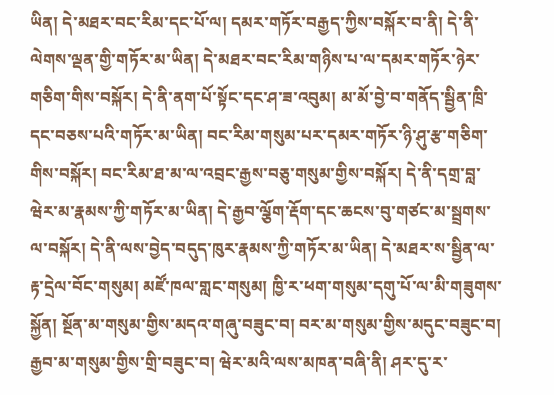ཡིན། དེ་མཐར་བང་རིམ་དང་པོ་ལ། དམར་གཏོར་བརྒྱད་ཀྱིས་བསྐོར་བ་ནི། དེ་ནི་ལེགས་ལྡན་གྱི་གཏོར་མ་ཡིན། དེ་མཐར་བང་རིམ་གཉིས་པ་ལ་དམར་གཏོར་ཉེར་གཅིག་གིས་བསྐོར། དེ་ནི་ནག་པོ་སྟོང་དང་ཤ་ཟ་འབུམ། མ་མོ་བྱེ་བ་གནོད་སྦྱིན་ཁྲི་དང་བཅས་པའི་གཏོར་མ་ཡིན། བང་རིམ་གསུམ་པར་དམར་གཏོར་ཉི་ཤུ་རྩ་གཅིག་གིས་བསྐོར། བང་རིམ་ཐ་མ་ལ་འབྲང་རྒྱས་བཅུ་གསུམ་གྱིས་བསྐོར། དེ་ནི་དགྲ་བླ་ཝེར་མ་རྣམས་ཀྱི་གཏོར་མ་ཡིན། དེ་རྒྱབ་ལྕོག་རྡོག་དང་ཆངས་བུ་གཙང་མ་སྦྲགས་ལ་བསྐོར། དེ་ནི་ལས་བྱེད་བདུད་ཁུར་རྣམས་ཀྱི་གཏོར་མ་ཡིན། དེ་མཐར་ས་སྦྱིན་ལ་རྟ་དྲེལ་བོང་གསུམ། མཛོ་ཁལ་གླང་གསུམ། ཁྱི་ར་ཕག་གསུམ་དགུ་པོ་ལ་མི་གཟུགས་སྐྱོན། སྔོན་མ་གསུམ་གྱིས་མདའ་གཞུ་བཟུང་བ། བར་མ་གསུམ་གྱིས་མདུང་བཟུང་བ། རྒྱབ་མ་གསུམ་གྱིས་གྲི་བཟུང་བ། ཝེར་མའི་ལས་མཁན་བཞི་ནི། ཤར་དུ་ར་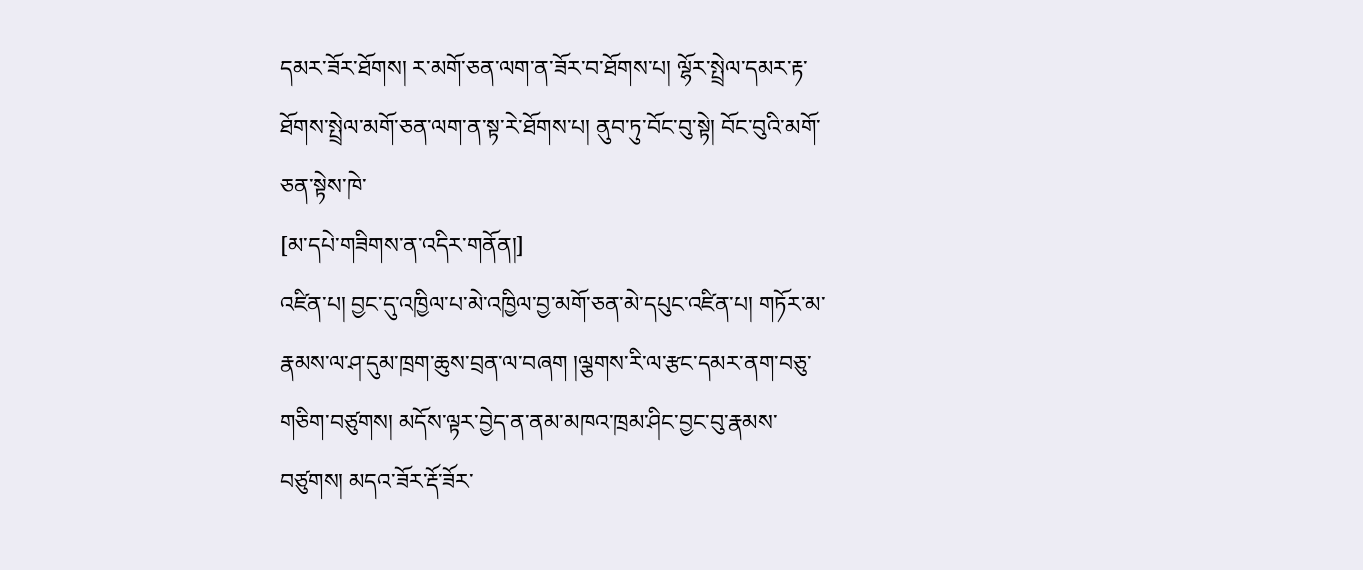དམར་ཟོར་ཐོགས། ར་མགོ་ཅན་ལག་ན་ཟོར་བ་ཐོགས་པ། ལྷོར་སྤྲེལ་དམར་རྟ་ཐོགས་སྤྲེལ་མགོ་ཅན་ལག་ན་སྟ་རེ་ཐོགས་པ། ནུབ་ཏུ་བོང་བུ་སྟེ། བོང་བུའི་མགོ་ཅན་སྟེས་ཁེ་
[མ་དཔེ་གཟིགས་ན་འདིར་གནོན།]
འཛིན་པ། བྱང་དུ་འཁྱིལ་པ་མེ་འཁྱིལ་བྱ་མགོ་ཅན་མེ་དཔུང་འཛིན་པ། གཏོར་མ་རྣམས་ལ་ཤ་དུམ་ཁྲག་ཆུས་བྲན་ལ་བཞག །ལྕགས་རི་ལ་རྩང་དམར་ནག་བཅུ་གཅིག་བཙུགས། མདོས་ལྟར་བྱེད་ན་ནམ་མཁའ་ཁྲམ་ཤིང་བྱང་བུ་རྣམས་བཙུགས། མདའ་ཟོར་རྡོ་ཟོར་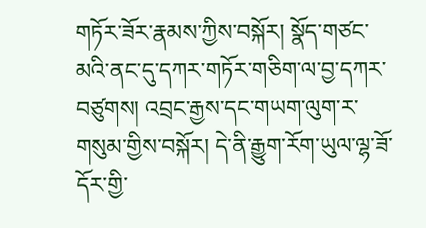གཏོར་ཟོར་རྣམས་ཀྱིས་བསྐོར། སྣོད་གཙང་མའི་ནང་དུ་དཀར་གཏོར་གཅིག་ལ་བྱ་དཀར་བཙུགས། འབྲང་རྒྱས་དང་གཡག་ལུག་ར་གསུམ་གྱིས་བསྐོར། དེ་ནི་རྒྱུག་རོག་ཡུལ་ལྷ་ཟོ་དོར་གྱི་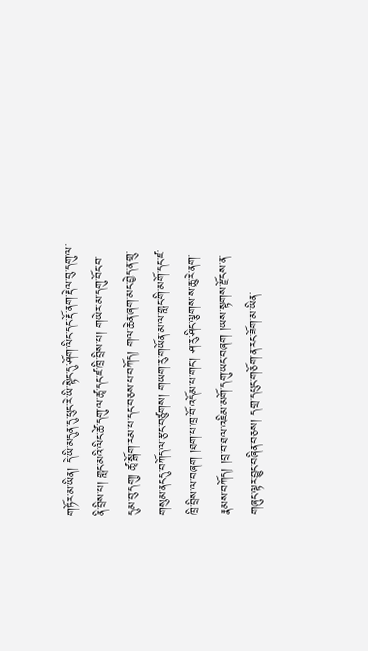གཏོར་མ་ཡིན། དེ་ཡི་མདུན་དུ་ཕུང་རེ་ཡི་སྟེང་དུ་ཤོག་ལིང་དང་རྡོ་ནག་རྡེལ་བུ་དགུ་ལ་ནི་བྲིས་པ། གླང་མའི་ལིང་ཚེ་དགུ་ལ་ཚྭ་དང་ཛ་ཁྲི་བྲིས་པ། གཡེར་མ་དགུ་བོང་བ་དུམ་བུ་དགུ། ཚྭ་སྒོག་རམ་པ་དང་བཅས་པ་བཀོད། གལ་ཆེན་ཞག་མང་བྱེད་ན་གྲུ་གསུམ་ནངདུ་བཀོད་ལ་རྩང་བཙུགས། གཡག་རུ་གཡོན་མ་ལ་གླང་གི་མགོ་དང་ཛ་ཁྲི་བྲིས་ལ་བཞག །ཐག་པ་ཁྲ་བོ་འདོམ་པ་གང་། ཤ་རུ་ཤིང་ལྕགས་ས་ཆུ་རེ་ནག་རྣམས་བཀོད། །བྲ་བ་ཐལ་འཇིམ་མགོ་དགུ་ཡང་བཞག །ཡས་སྟགས་རྫོངས་ན་གཞུང་ལྟར་བྱུང་བཞིན་བཅས། དགྲ་དཔུང་གཅོག་ན་རང་ཟོག་མ་ཡིན་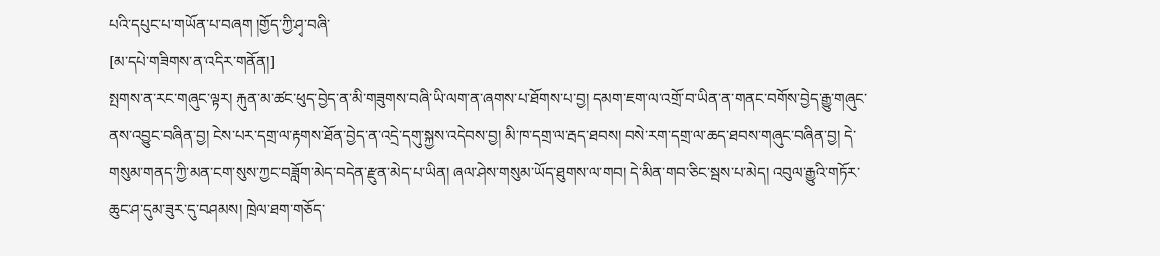པའི་དཔུང་པ་གཡོན་པ་བཞག །གྱོད་ཀྱི་ཤྭ་བཞི་
[མ་དཔེ་གཟིགས་ན་འདིར་གནོན།]
སྤགས་ན་རང་གཞུང་ལྟར། རྐུན་མ་ཚང་ཕུད་བྱེད་ན་མི་གཟུགས་བཞི་ཡི་ལག་ན་ཞགས་པ་ཐོགས་པ་བྱ། དམག་ཇག་ལ་འགྲོ་བ་ཡིན་ན་གནང་བགོས་བྱེད་རྒྱུ་གཞུང་ནས་འབྱུང་བཞིན་བྱ། ངེས་པར་དགྲ་ལ་རྟགས་ཐོན་བྱེད་ན་འདྲེ་དགུ་སྐྱས་འདེབས་བྱ། མི་ཁ་དགྲ་ལ་རྦད་ཐབས། བསེ་རག་དགྲ་ལ་ཆད་ཐབས་གཞུང་བཞིན་བྱ། དེ་གསུམ་གནད་ཀྱི་མན་ངག་སུས་ཀྱང་བཟློག་མེད་བདེན་རྫུན་མེད་པ་ཡིན། ཞལ་ཤེས་གསུམ་ཡོད་ཐུགས་ལ་གབ། དེ་མིན་གབ་ཅིང་སྦས་པ་མེད། འབུལ་རྒྱུའི་གཏོར་ཆུང་ཤ་དུམ་ཟུར་དུ་བཤམས། ཁྲེལ་ཐག་གཅོད་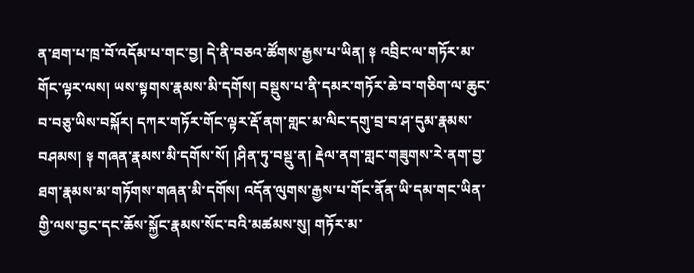ན་ཐག་པ་ཁྲ་བོ་འདོམ་པ་གང་བྱ། དེ་ནི་བཅའ་ཚོགས་རྒྱས་པ་ཡིན། ༈ འབྲིང་ལ་གཏོར་མ་གོང་ལྟར་ལས། ཡས་སྟགས་རྣམས་མི་དགོས། བསྡུས་པ་ནི་དམར་གཏོར་ཆེ་བ་གཅིག་ལ་ཆུང་བ་བཅུ་ཡིས་བསྐོར། དཀར་གཏོར་གོང་ལྟར་རྡོ་ནག་གླང་མ་ལིང་དགུ་བྲ་བ་ཤ་དུམ་རྣམས་བཤམས། ༈ གཞན་རྣམས་མི་དགོས་སོ། །ཤིན་ཏུ་བསྡུ་ན། རྡེལ་ནག་གླང་གཟུགས་རེ་ནག་བྱ་ཐག་རྣམས་མ་གཏོགས་གཞན་མི་དགོས། འདོན་ལུགས་རྒྱས་པ་གོང་ནོན་ཡི་དམ་གང་ཡིན་གྱི་ལས་བྱང་དང་ཆོས་སྐྱོང་རྣམས་སོང་བའི་མཚམས་སུ། གཏོར་མ་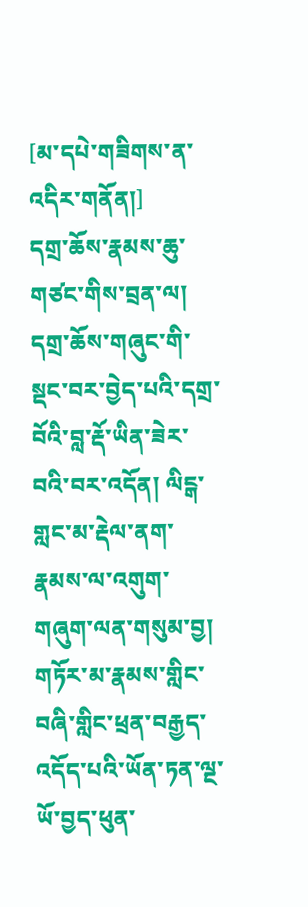[མ་དཔེ་གཟིགས་ན་འདིར་གནོན།]
དགྲ་ཆོས་རྣམས་ཆུ་གཙང་གིས་བྲན་ལ། དགྲ་ཆོས་གཞུང་གི་སྡང་བར་བྱེད་པའི་དགྲ་བོའི་བླ་རྡོ་ཡིན་ཟེར་བའི་བར་འདོན། ལིངྒ་གླང་མ་རྡེལ་ནག་རྣམས་ལ་འགུག་གཞུག་ལན་གསུམ་བྱ། གཏོར་མ་རྣམས་གླིང་བཞི་གླིང་ཕྲན་བརྒྱད་འདོད་པའི་ཡོན་ཏན་ལྔ་ཡོ་བྱད་ཕུན་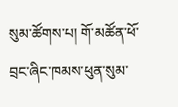སུམ་ཚོགས་པ། གོ་མཚོན་ཕོ་བྲང་ཞིང་ཁམས་ཕུན་སུམ་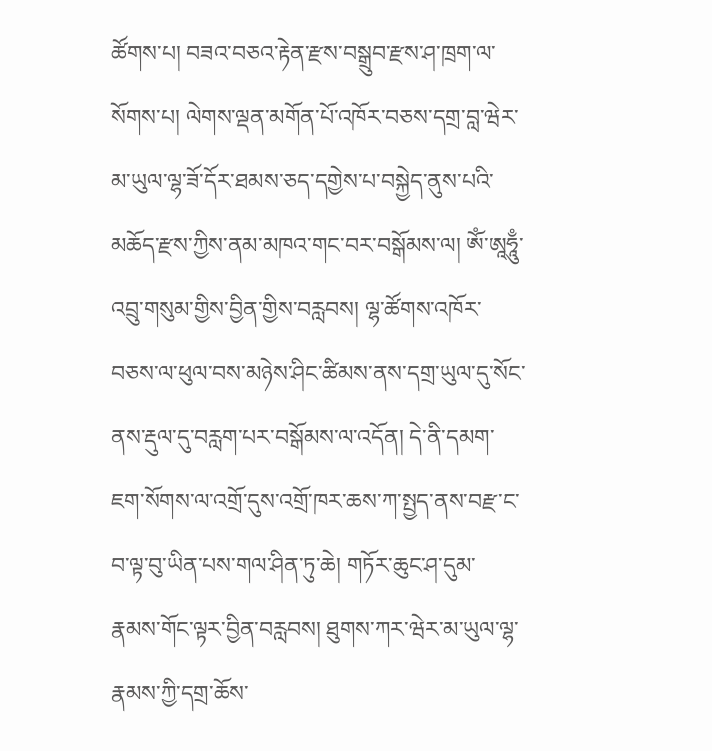ཚོགས་པ། བཟའ་བཅའ་རྟེན་རྫས་བསྒྲུབ་རྫས་ཤ་ཁྲག་ལ་སོགས་པ། ལེགས་ལྡན་མགོན་པོ་འཁོར་བཅས་དགྲ་བླ་ཝེར་མ་ཡུལ་ལྷ་ཟོ་དོར་ཐམས་ཅད་དགྱེས་པ་བསྐྱེད་ནུས་པའི་མཆོད་རྫས་ཀྱིས་ནམ་མཁའ་གང་བར་བསྒོམས་ལ། ཨོཾ་ཨཱཧཱུྃ་འབྲུ་གསུམ་གྱིས་བྱིན་གྱིས་བརླབས། ལྷ་ཚོགས་འཁོར་བཅས་ལ་ཕུལ་བས་མཉེས་ཤིང་ཚིམས་ནས་དགྲ་ཡུལ་དུ་སོང་ནས་རྡུལ་དུ་བརླག་པར་བསྒོམས་ལ་འདོན། དེ་ནི་དམག་ཇག་སོགས་ལ་འགྲོ་དུས་འགྲོ་ཁར་ཆས་ཀ་སྤྱད་ནས་བརྫ་ང་བ་ལྟ་བུ་ཡིན་པས་གལ་ཤིན་ཏུ་ཆེ། གཏོར་ཆུང་ཤ་དུམ་རྣམས་གོང་ལྟར་བྱིན་བརླབས། ཐུགས་ཀར་ཝེར་མ་ཡུལ་ལྷ་རྣམས་ཀྱི་དགྲ་ཆོས་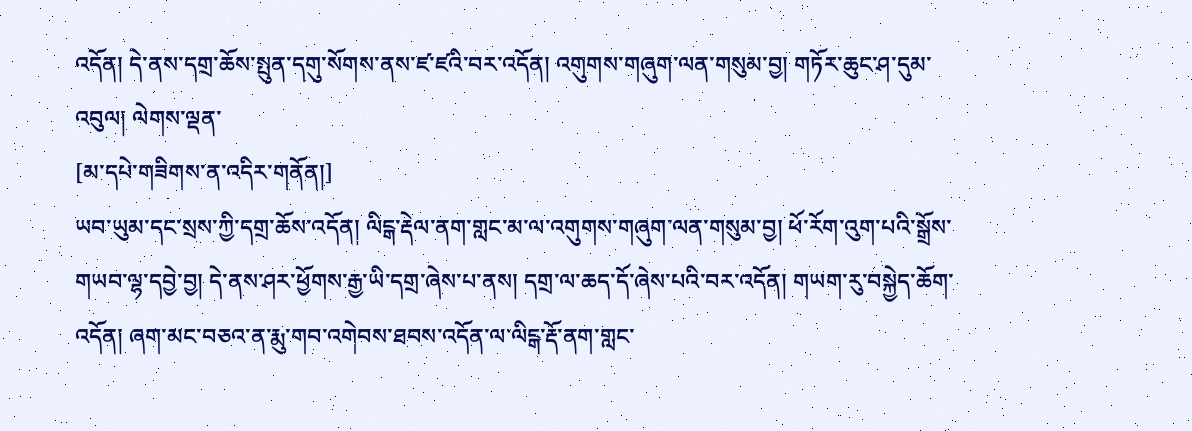འདོན། དེ་ནས་དགྲ་ཆོས་སྤུན་དགུ་སོགས་ནས་ཛ་ཛའི་བར་འདོན། འགུགས་གཞུག་ལན་གསུམ་བྱ། གཏོར་ཆུང་ཤ་དུམ་འབུལ། ལེགས་ལྡན་
[མ་དཔེ་གཟིགས་ན་འདིར་གནོན།]
ཡབ་ཡུམ་དང་སྲས་ཀྱི་དགྲ་ཆོས་འདོན། ལིངྒ་རྡེལ་ནག་གླང་མ་ལ་འགུགས་གཞུག་ལན་གསུམ་བྱ། ཕོ་རོག་འུག་པའི་སྒྲོས་གཡབ་ལྷ་དབྱེ་བྱ། དེ་ནས་ཤར་ཕྱོགས་རྒྱ་ཡི་དགྲ་ཞེས་པ་ནས། དགྲ་ལ་ཆད་དོ་ཞེས་པའི་བར་འདོན། གཡག་རུ་བསྐྱེད་ཆོག་འདོན། ཞག་མང་བཅའ་ན་རྨུ་གབ་འགེབས་ཐབས་འདོན་ལ་ལིངྒ་རྡོ་ནག་གླང་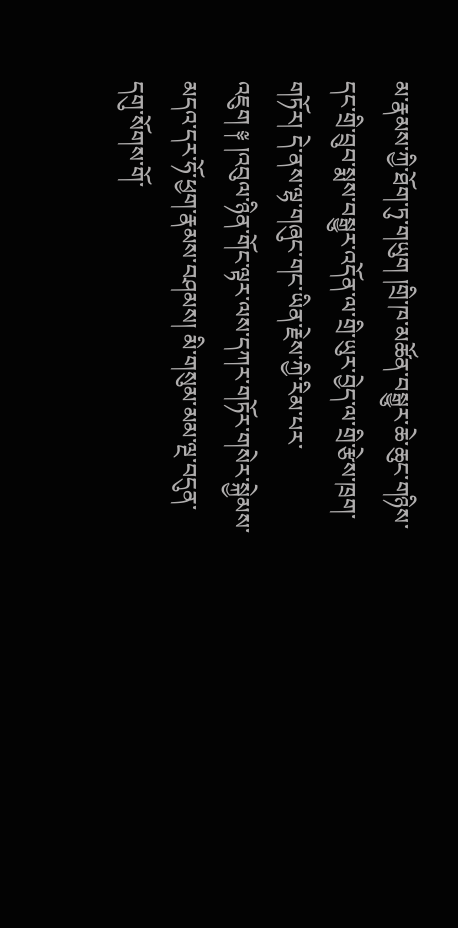མ་རྣམས་ཀྱི་ཐོག་ཏུ་གཡུག །གྲི་ཁ་མཚོན་བསྒྱུར་ཆེ་ཆུང་གཉིས་དང་གྲི་བྲུབ་སྨས་བསྒྱུར་འདོན་ལ་གྲི་ཡུར་བྱེད་ལ་གྲི་རྩེས་ཁྲག་གཏོར། དེ་ནས་ལྷ་གཞུང་གང་ཡིན་རྗེས་ཀྱི་རིམ་པར་འཇུག ༈ །འབུལ་ཉིན་གོང་ལྟར་ལས་དཀར་གཏོར་གསེར་སྐྱེམས་མདའ་དར་ཧོ་ཕྱག་རྣམས་བཤམས། མི་གསུམ་མམ་ལྔ་བདུན་དགུ་སོགས་གོ་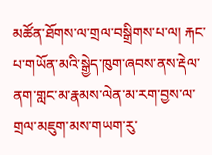མཚོན་ཐོགས་ལ་གྲལ་བསྒྲིགས་པ་ལ། རྐང་པ་གཡོན་མའི་སྒྱེད་ཁུག་ཞབས་ནས་རྡེལ་ནག་གླང་མ་རྣམས་ལེན་མ་རག་བྱས་ལ་གྲལ་མཇུག་མས་གཡག་རུ་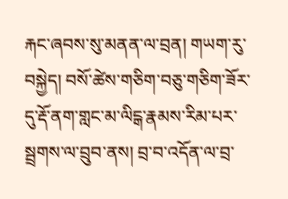རྐང་ཞབས་སུ་མནན་ལ་བྲན། གཡག་རུ་བསྐྱེད། བསོ་ཚེས་གཅིག་བཅུ་གཅིག་ཟོར་དུ་རྡོ་ནག་གླང་མ་ལིངྒ་རྣམས་རིམ་པར་སྦྲགས་ལ་བྲུབ་ནས། བྲ་བ་འདོན་ལ་བྲ་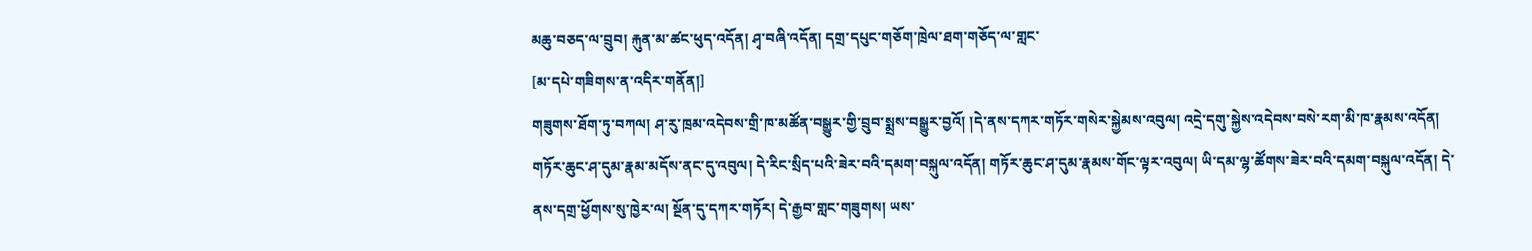མཆུ་བཅད་ལ་བྲུབ། རྐུན་མ་ཚང་ཕུད་འདོན། ཤྭ་བཞི་འདོན། དགྲ་དཔུང་གཅོག་ཁྲེལ་ཐག་གཅོད་ལ་གླང་
[མ་དཔེ་གཟིགས་ན་འདིར་གནོན།]
གཟུགས་ཐོག་ཏུ་བཀལ། ཤ་རུ་ཁྲམ་འདེབས་གྲི་ཁ་མཚོན་བསྒྱུར་གྱི་བྲུབ་སྨྲས་བསྒྱུར་བྱའོ། །དེ་ནས་དཀར་གཏོར་གསེར་སྐྱེམས་འབུལ། འདྲེ་དགུ་སྐྱེས་འདེབས་བསེ་རག་མི་ཁ་རྣམས་འདོན། གཏོར་ཆུང་ཤ་དུམ་རྣམ་མདོས་ནང་དུ་འབུལ། དེ་རིང་སྲིད་པའི་ཟེར་བའི་དམག་བསྐུལ་འདོན། གཏོར་ཆུང་ཤ་དུམ་རྣམས་གོང་ལྟར་འབུལ། ཡི་དམ་ལྷ་ཚོགས་ཟེར་བའི་དམག་བསྐུལ་འདོན། དེ་ནས་དགྲ་ཕྱོགས་སུ་ཁྱེར་ལ། སྔོན་དུ་དཀར་གཏོར། དེ་རྒྱབ་གླང་གཟུགས། ཡས་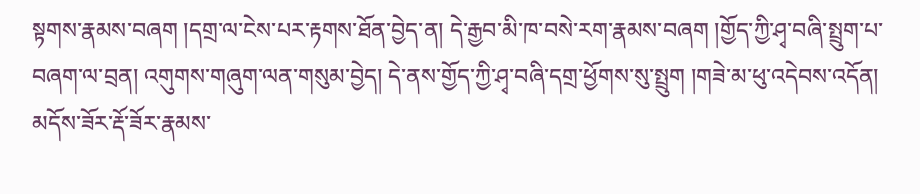སྟགས་རྣམས་བཞག །དགྲ་ལ་ངེས་པར་རྟགས་ཐོན་བྱེད་ན། དེ་རྒྱབ་མི་ཁ་བསེ་རག་རྣམས་བཞག །གྱོད་ཀྱི་ཤྭ་བཞི་སྤྲུག་པ་བཞག་ལ་བྲན། འགུགས་གཞུག་ལན་གསུམ་བྱེད། དེ་ནས་གྱོད་ཀྱི་ཤྭ་བཞི་དགྲ་ཕྱོགས་སུ་སྤྲུག །གཟེ་མ་ཕུ་འདེབས་འདོན། མདོས་ཟོར་རྡོ་ཟོར་རྣམས་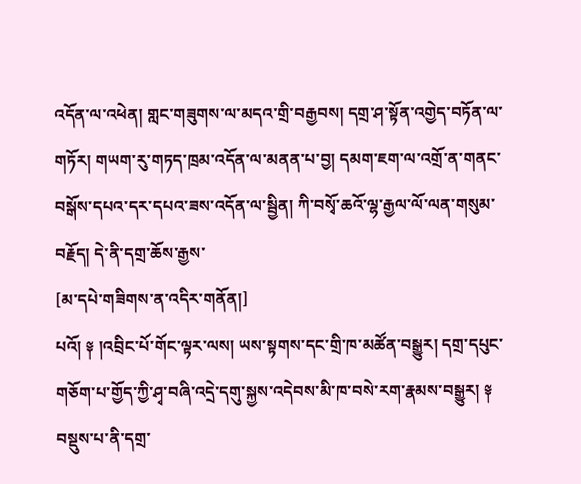འདོན་ལ་འཕེན། གླང་གཟུགས་ལ་མདའ་གྲི་བརྒྱབས། དགྲ་ཤ་སྟོན་འགྱེད་བཏོན་ལ་གཏོར། གཡག་རུ་གཏད་ཁྲམ་འདོན་ལ་མནན་པ་བྱ། དམག་ཇག་ལ་འགྲོ་ན་གནང་བསྒོས་དཔའ་དར་དཔའ་ཟས་འདོན་ལ་སྦྱིན། ཀི་བསྭོ་ཆའོ་ལྷ་རྒྱལ་ལོ་ལན་གསུམ་བརྗོད། དེ་ནི་དགྲ་ཆོས་རྒྱས་
[མ་དཔེ་གཟིགས་ན་འདིར་གནོན།]
པའོ། ༈ །འབྲིང་པོ་གོང་ལྟར་ལས། ཡས་སྟགས་དང་གྲི་ཁ་མཚོན་བསྒྱུར། དགྲ་དཔུང་གཅོག་པ་གྱོད་ཀྱི་ཤྭ་བཞི་འདྲེ་དགུ་སྐྱས་འདེབས་མི་ཁ་བསེ་རག་རྣམས་བསྒྱུར། ༈ བསྡུས་པ་ནི་དགྲ་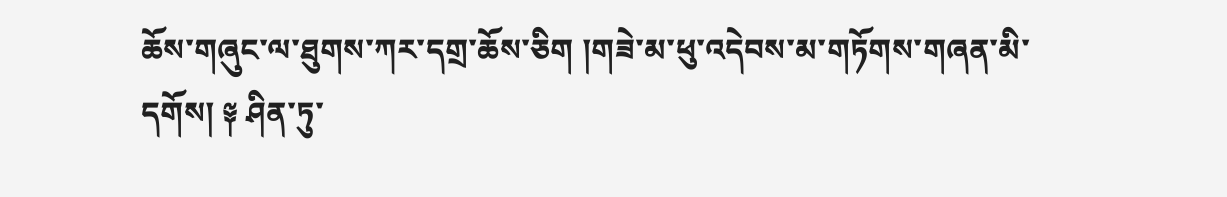ཆོས་གཞུང་ལ་ཐུགས་ཀར་དགྲ་ཆོས་ཅིག །གཟེ་མ་ཕུ་འདེབས་མ་གཏོགས་གཞན་མི་དགོས། ༈ ཤིན་ཏུ་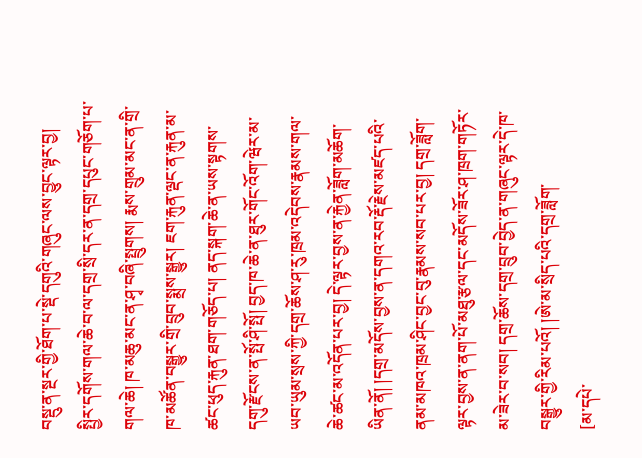བསྡུ་ན་སྔར་གྱི་ཐོག་པ་སྡེ་དགུའི་གཞུང་ལས་བྱུང་ལྟར་བྱ། སྤྱིར་དགོས་གལ་ཆེ་བ་ལ་དགྲ་སྲི་དར་ན་དགྲ་དཔུང་གཅོག་པ་གལ་ཆེ། ཁ་མཆུ་མང་ན་ཤྭ་བཞི་སྤྲུགས། རྨས་གྲུམ་མང་ན་གྲི་ཁ་མཚོན་བསྒྱུར་གྲི་བྲུབ་སྨྲས་སྒྱུར། ཇག་རྐུན་ལྡང་ན་རྐུན་མ་ཚང་ཕུད་རྐུན་ཐག་གཅོད་པ། ནད་སྐག་ཆེ་ན་ཡས་སྟགས་དགུ་རྫོངས་ན་སྤོ་ཤི་སྤོ། བྱད་ཁ་ཆེ་ན་ཐུར་གོང་འོག་ཝེར་མ་ཡབ་ཡུམ་སྲས་ཀྱི་དགྲ་ཆོས་ཤ་རུ་ཁྲམ་འདེབས་རྣམས་གལ་ཆེ་ཚང་མ་འདོན་པར་བྱ། དེ་ལྟར་བྱས་ན་རྐྱེན་ཟློག་མཆོག་ཡིན་ནོ། །དགྲ་མདོས་བྱས་ན་དགའ་རབ་རྡོ་རྗེས་མཛད་པའི་ནམ་མཁའ་ཁྲམ་ཤིང་བྱང་བུ་རྣམས་སབ་པར་བྱ། དགྲ་ཟློག་ལྟར་བྱས་ན་ནག་པོ་མཐུ་རྩལ་དང་མདོས་ཟོར་ཤ་ཁྲག་གཏོར་མ་ཟེར་བ་སབ། དགྲ་ཆོས་དགྲ་བྲུབ་བྱེད་ན་གཞུང་ལྟར་དེ་ཁ་བསྒྱུར་གྱི་རིམ་པའོ། །ཨེ་མ་སྲིད་པའི་དགྲ་ཟློག་
[མ་དཔེ་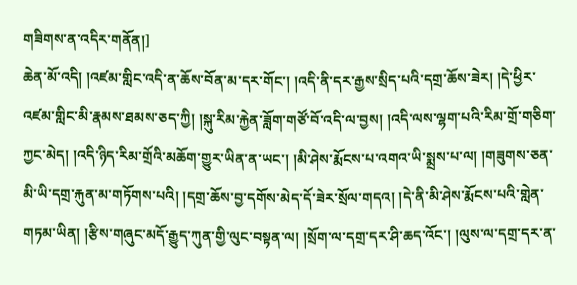གཟིགས་ན་འདིར་གནོན།]
ཆེན་མོ་འདི། །འཛམ་གླིང་འདི་ན་ཆོས་བོན་མ་དར་གོང་། །འདི་ནི་དར་རྒྱས་སྲིད་པའི་དགྲ་ཆོས་ཟེར། །དེ་ཕྱིར་འཛམ་གླིང་མི་རྣམས་ཐམས་ཅད་ཀྱི། །སྐུ་རིམ་རྐྱེན་ཟློག་གཙོ་བོ་འདི་ལ་བྱས། །འདི་ལས་ལྷག་པའི་རིམ་གྲོ་གཅིག་ཀྱང་མེད། །འདི་ཉིད་རིམ་གྲོའི་མཆོག་གྱུར་ཡིན་ན་ཡང་། །མི་ཤེས་རྨོངས་པ་འགའ་ཡི་སྨྲས་པ་ལ། །གཟུགས་ཅན་མི་ཡི་དགྲ་རྐུན་མ་གཏོགས་པའི། །དགྲ་ཆོས་བྱ་དགོས་མེད་དོ་ཟེར་སྲོལ་གདའ། །དེ་ནི་མི་ཤེས་རྨོངས་པའི་གླེན་གཏམ་ཡིན། །རྩིས་གཞུང་མདོ་རྒྱུད་ཀུན་གྱི་ལུང་བསྟན་ལ། །སྲོག་ལ་དགྲ་དར་ཤི་ཆད་འོང་། །ལུས་ལ་དགྲ་དར་ན་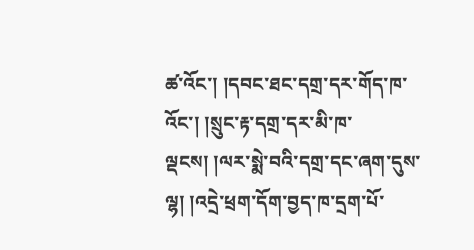ཚ་འོང་། །དབང་ཐང་དགྲ་དར་གོད་ཁ་འོང་། །སྲུང་རྟ་དགྲ་དར་མི་ཁ་ལྡངས། །ལར་སྨེ་བའི་དགྲ་དང་ཞག་དུས་ལྷ། །འདྲེ་ཕྲག་དོག་བྱད་ཁ་དྲག་པོ་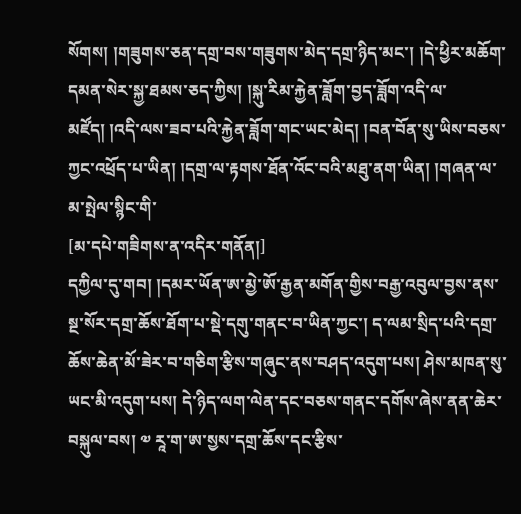སོགས། །གཟུགས་ཅན་དགྲ་བས་གཟུགས་མེད་དགྲ་ཉིད་མང་། །དེ་ཕྱིར་མཆོག་དམན་སེར་སྐྱ་ཐམས་ཅད་ཀྱིས། །སྐུ་རིམ་རྐྱེན་ཟློག་བྱད་ཟློག་འདི་ལ་མཛོད། །འདི་ལས་ཟབ་པའི་རྐྱེན་ཟློག་གང་ཡང་མེད། །བན་བོན་སུ་ཡིས་བཅས་ཀྱང་འཕྲོད་པ་ཡིན། །དགྲ་ལ་རྟགས་ཐོན་འོང་བའི་མཐུ་ནག་ཡིན། །གཞན་ལ་མ་སྤེལ་སྙིང་གི་
[མ་དཔེ་གཟིགས་ན་འདིར་གནོན།]
དཀྱིལ་དུ་གབ། །དམར་ཡོན་ཨ་མྱེ་ཨོ་རྒྱན་མགོན་གྱིས་བརྒྱ་འབུལ་བྱས་ནས་སྔ་སོར་དགྲ་ཆོས་ཐོག་པ་སྡེ་དགུ་གནང་བ་ཡིན་ཀྱང་། ད་ལམ་སྲིད་པའི་དགྲ་ཆོས་ཆེན་མོ་ཟེར་བ་གཅིག་རྩིས་གཞུང་ནས་བཤད་འདུག་པས། ཤེས་མཁན་སུ་ཡང་མི་འདུག་པས། དེ་ཉིད་ལག་ལེན་དང་བཅས་གནང་དགོས་ཞེས་ནན་ཆེར་བསྐུལ་བས། ༧ རཱ་ག་ཨ་སྱས་དགྲ་ཆོས་དང་རྩིས་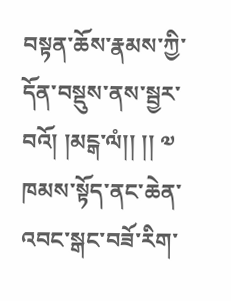བསྟན་ཆོས་རྣམས་ཀྱི་དོན་བསྡུས་ནས་སྦྱར་བའོ། །མངྒ་ལཾ།། །། ༧ ཁམས་སྟོད་ནང་ཆེན་འབང་སྒང་བཟོ་རིག་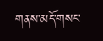གནས་མདོ་གསང་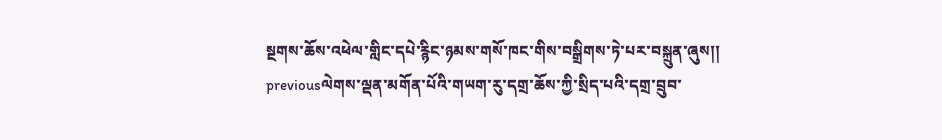སྔགས་ཆོས་འཕེལ་གླིང་དཔེ་རྙིང་ཉམས་གསོ་ཁང་གིས་བསྒྲིགས་ཏེ་པར་བསྐྲུན་ཞུས།།
previousལེགས་ལྡན་མགོན་པོའི་གཡག་རུ་དགྲ་ཆོས་ཀྱི་སྲིད་པའི་དགྲ་བྲུབ་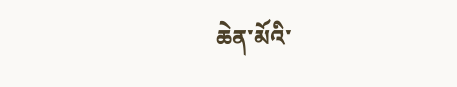ཆེན་མོའི་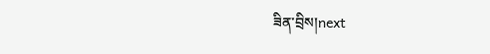ཟིན་བྲིས།next